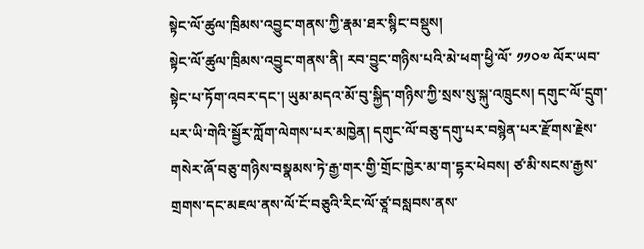སྟེང་ལོ་ཚུལ་ཁྲིམས་འབྱུང་གནས་ཀྱི་རྣམ་ཐར་སྙིང་བསྡུས།
སྟེང་ལོ་ཚུལ་ཁྲིམས་འབྱུང་གནས་ནི། རབ་བྱུང་གཉིས་པའི་མེ་ཕག་ཕྱི་ལོ་ ༡༡༠༧ ལོར་ཡབ་སྟེང་པ་ཏོག་འབར་དང་། ཡུམ་མདའ་མོ་བུ་སྐྱིད་གཉིས་ཀྱི་སྲས་སུ་སྐུ་འཁྲུངས། དགུང་ལོ་དྲུག་པར་ཡི་གེའི་སྦྱོར་ཀློག་ལེགས་པར་མཁྱེན། དགུང་ལོ་བཅུ་དགུ་པར་བསྙེན་པར་རྫོགས་རྗེས་གསེར་ཞོ་བཅུ་གཉིས་བསྣམས་ཏེ་རྒྱ་གར་གྱི་གྲོང་ཁྱེར་མ་ག་དྷར་ཕེབས། ཙ་མི་སངས་རྒྱས་གྲགས་དང་མཇལ་ནས་ལོ་ངོ་བཅུའི་རིང་ལོ་ཙཱ་བསླབས་ནས་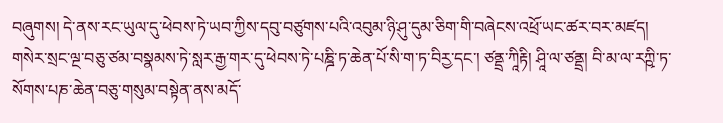བཞུགས། དེ་ནས་རང་ཡུལ་དུ་ཕེབས་ཏེ་ཡབ་ཀྱིས་དབུ་བཙུགས་པའི་འབུམ་ཉི་ཤུ་དུམ་ཅིག་གི་བཞེངས་འཕྲོ་ཡང་ཚར་བར་མཛད།
གསེར་སྲང་ལྔ་བཅུ་ཙམ་བསྣམས་ཏེ་སླར་རྒྱ་གར་དུ་ཕེབས་ཏེ་པཎྜི་ཏ་ཆེན་པོ་སི་ག་ཏ་བིརྱ་དང་། ཙནྡྲ་ཀཱིརྟི། ཤཱི་ལ་ཙནྡྲ། བི་མ་ལ་རཀྵི་ཏ་སོགས་པཎ་ཆེན་བཅུ་གསུམ་བསྟེན་ནས་མདོ་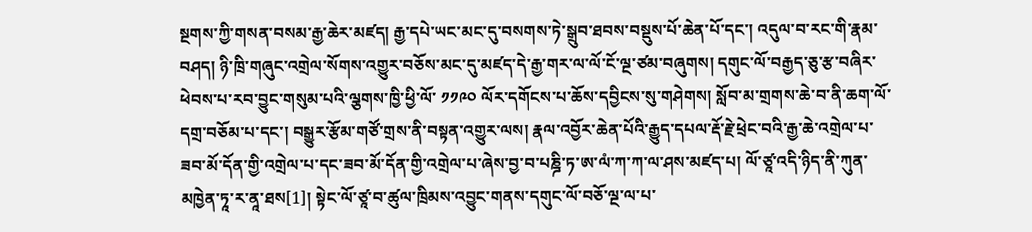སྔགས་ཀྱི་གསན་བསམ་རྒྱ་ཆེར་མཛད། རྒྱ་དཔེ་ཡང་མང་དུ་བསགས་ཏེ་སྒྲུབ་ཐབས་བསྡུས་པོ་ཆེན་པོ་དང་། འདུལ་བ་རང་གི་རྣམ་བཤད། ཉི་ཁྲི་གཞུང་འགྲེལ་སོགས་འགྱུར་བཅོས་མང་དུ་མཛད་དེ་རྒྱ་གར་ལ་ལོ་ངོ་ལྔ་ཙམ་བཞུགས། དགུང་ལོ་བརྒྱད་ཅུ་རྩ་བཞིར་ཕེབས་པ་རབ་བྱུང་གསུམ་པའི་ལྕགས་ཁྱི་ཕྱི་ལོ་ ༡༡༩༠ ལོར་དགོངས་པ་ཆོས་དབྱིངས་སུ་གཤེགས། སློབ་མ་གྲགས་ཆེ་བ་ནི་ཆག་ལོ་དགྲ་བཅོམ་པ་དང་། བསྒྱུར་རྩོམ་གཙོ་གྲས་ནི་བསྟན་འགྱུར་ལས། རྣལ་འབྱོར་ཆེན་པོའི་རྒྱུད་དཔལ་རྡོ་རྗེ་ཕྲེང་བའི་རྒྱ་ཆེ་འགྲེལ་པ་ཟབ་མོ་དོན་གྱི་འགྲེལ་པ་དང་ཟབ་མོ་དོན་གྱི་འགྲེལ་པ་ཞེས་བྱ་བ་པཎྜི་ཏ་ཨ་ལཾ་ཀ་ཀ་ལ་ཤས་མཛད་པ། ལོ་ཙཱ་འདི་ཉིད་ནི་ཀུན་མཁྱེན་ཏཱ་ར་ནཱ་ཐས[1]། སྟེང་ལོ་ཙཱ་བ་ཚུལ་ཁྲིམས་འབྱུང་གནས་དགུང་ལོ་བཅོ་ལྔ་ལ་པ་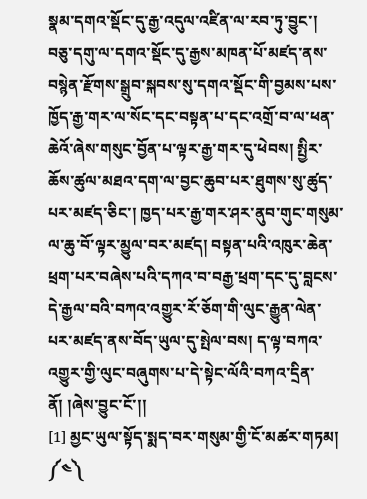སྣམ་དགའ་སྡོང་དུ་རྒྱ་འདུལ་འཛིན་ལ་རབ་ཏུ་བྱུང་། བཅུ་དགུ་ལ་དགའ་སྡོང་དུ་རྒྱས་མཁན་པོ་མཛད་ནས་བསྙེན་རྫོགས་སྒྲུབ་སྐབས་སུ་དགའ་སྡོང་གི་བྱམས་པས་ཁྱོད་རྒྱ་གར་ལ་སོང་དང་བསྟན་པ་དང་འགྲོ་བ་ལ་ཕན་ཆེའོ་ཞེས་གསུང་བྱོན་པ་ལྟར་རྒྱ་གར་དུ་ཕེབས། སྤྱིར་ཆོས་ཚུལ་མཐའ་དག་ལ་བྱང་ཆུབ་པར་ཐུགས་སུ་ཚུད་པར་མཛད་ཅིང་། ཁྱད་པར་རྒྱ་གར་ཤར་ནུབ་གུང་གསུམ་ལ་ཆུ་བོ་ལྟར་མྱུལ་བར་མཛད། བསྟན་པའི་འཁུར་ཆེན་ཕྲག་པར་བཞེས་པའི་དཀའ་བ་བརྒྱ་ཕྲག་དང་དུ་བླངས་དེ་རྒྱལ་བའི་བཀའ་འགྱུར་རོ་ཅོག་གི་ལུང་རྒྱུན་ལེན་པར་མཛད་ནས་བོད་ཡུལ་དུ་སྤེལ་བས། ད་ལྟ་བཀའ་འགྱུར་གྱི་ལུང་བཞུགས་པ་དེ་སྟེང་ལོའི་བཀའ་དྲིན་ནོ། །ཞེས་བྱུང་ངོ་།།
[1] མྱང་ཡུལ་སྟོད་སྨད་བར་གསུམ་གྱི་ངོ་མཚར་གཏམ། ༼༤༽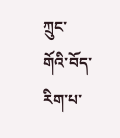ཀྲུང་གོའི་བོད་རིག་པ་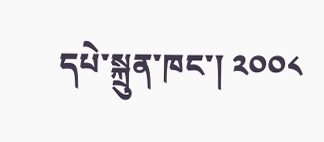དཔེ་སྐྲུན་ཁང་། ༢༠༠༨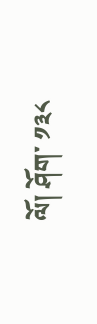ལོ། ཤོག་ ༡༣༨